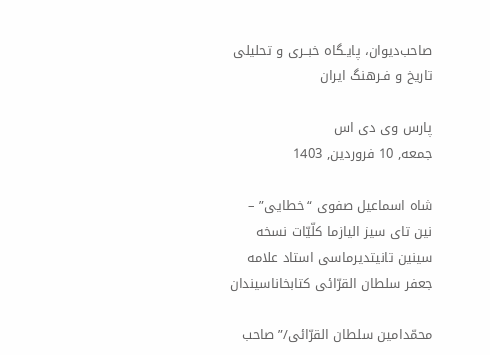صاحب‌دیوان، پایـگاه خبــری و تحلیلی تاریخ و فـرهنگ ایران

پارس وی دی اس
جمعه, 10 فروردین, 1403

شاه اسماعیل صفوی “خطایی” – نین تای سیز الیازما کلّیّات نسخه سینین تانیتدیرماسی استاد علامه جعفر سلطان القرّائی کتابخاناسیندان

محمّدامین سلطان القرّائی/”صاحب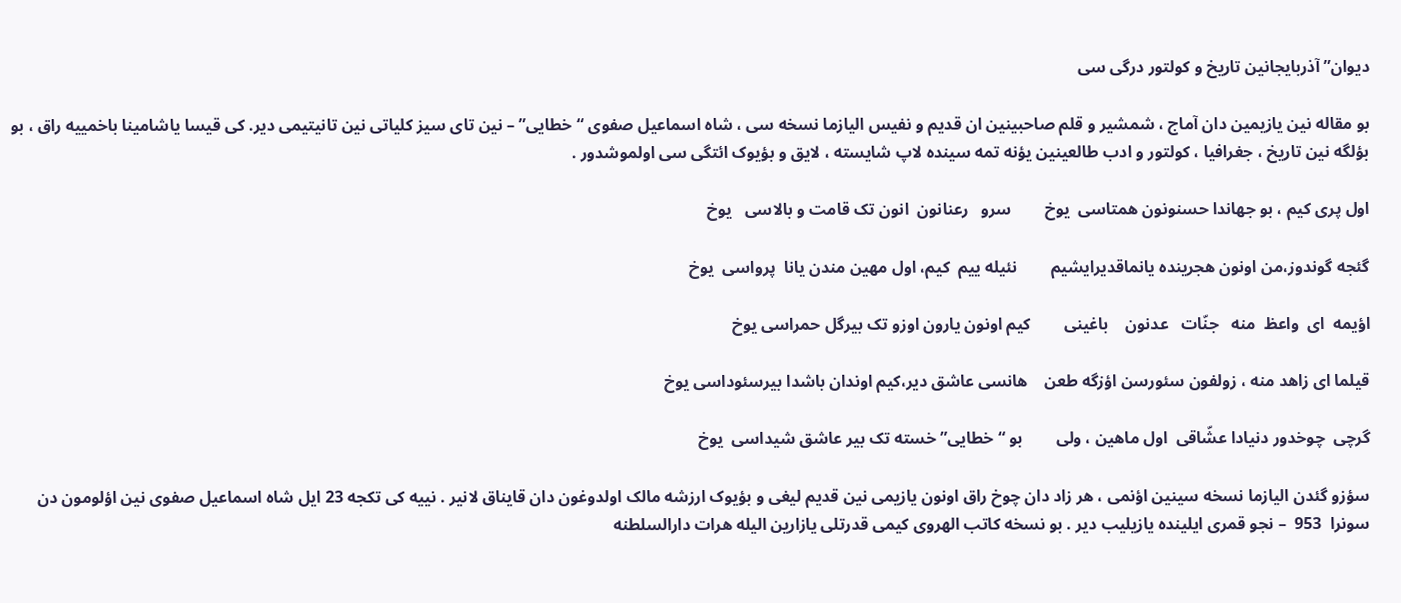دیوان” آذربایجانین تاریخ و کولتور درگی سی

بو مقاله نین یازیمین دان آماج ، شمشیر و قلم صاحبینین ان قدیم و نفیس الیازما نسخه سی ، شاه اسماعیل صفوی “خطایی” – نین تای سیز کلیاتی نین تانیتیمی دیر. کی قیسا یاشامینا باخمییه راق ، بو بؤلگه نین تاریخ ، جغرافیا ، کولتور و ادب طالعینین یؤنه تمه سینده لاپ شایسته ، لایق و بؤیوک ائتگی سی اولموشدور .

اول پری کیم ، بو جهاندا حسنونون همتاسی  یوخ        سرو   رعنانون  انون تک قامت و بالاسی   یوخ

گئجه گوندوز،من اونون هجرینده یانماقدیرایشیم        نئیله ییم  کیم، اول مهین مندن یانا  پرواسی  یوخ

اؤیمه  ای  واعظ  منه   جنّات   عدنون    باغینی        کیم اونون یارون اوزو تک بیرگل حمراسی یوخ

قیلما ای زاهد منه ، زولفون سئورسن اؤزگه طعن    هانسی عاشق دیر،کیم اوندان باشدا بیرسئوداسی یوخ

گرچی  چوخدور دنیادا عشّاقی  اول ماهین ، ولی        بو “خطایی” خسته تک بیر عاشق شیداسی  یوخ

سؤزو گئدن الیازما نسخه سینین اؤنمی ، هر زاد دان چوخ راق اونون یازیمی نین قدیم لیغی و بؤیوک ارزشه مالک اولدوغون دان قایناق لانیر . نییه کی تکجه 23 ایل شاه اسماعیل صفوی نین اؤلومون دن سونرا  953  – نجو قمری ایلینده یازیلیب دیر . بو نسخه کاتب الهروی کیمی قدرتلی یازارین الیله هرات دارالسلطنه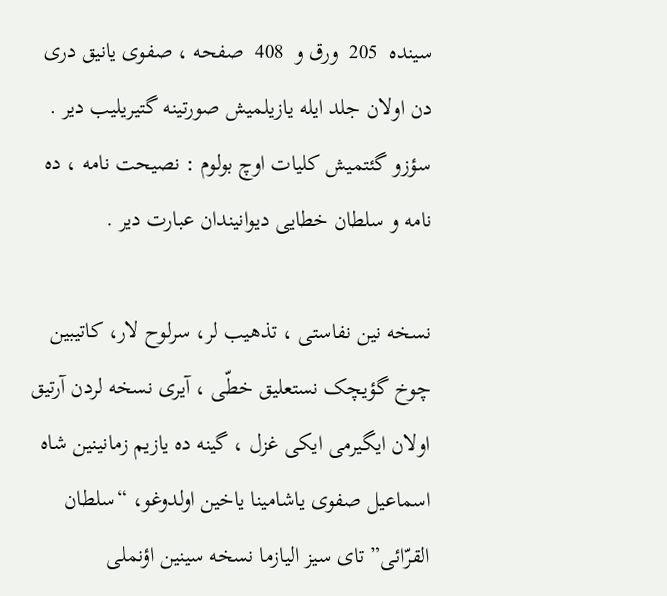سینده  205  ورق و  408  صفحه ، صفوی یانیق دری دن اولان جلد ایله یازیلمیش صورتینه گتیریلیب دیر . سؤزو گئتمیش کلیات اوچ بولوم : نصیحت نامه ، ده نامه و سلطان خطایی دیوانیندان عبارت دیر .

نسخه نین نفاستی ، تذهیب لر، سرلوح لار، کاتیبین چوخ گؤیچک نستعلیق خطّی ، آیری نسخه لردن آرتیق اولان ایگیرمی ایکی غزل ، گینه ده یازیم زمانینین شاه اسماعیل صفوی یاشامینا یاخین اولدوغو، “سلطان القرّائی” تای سیز الیازما نسخه سینین اؤنملی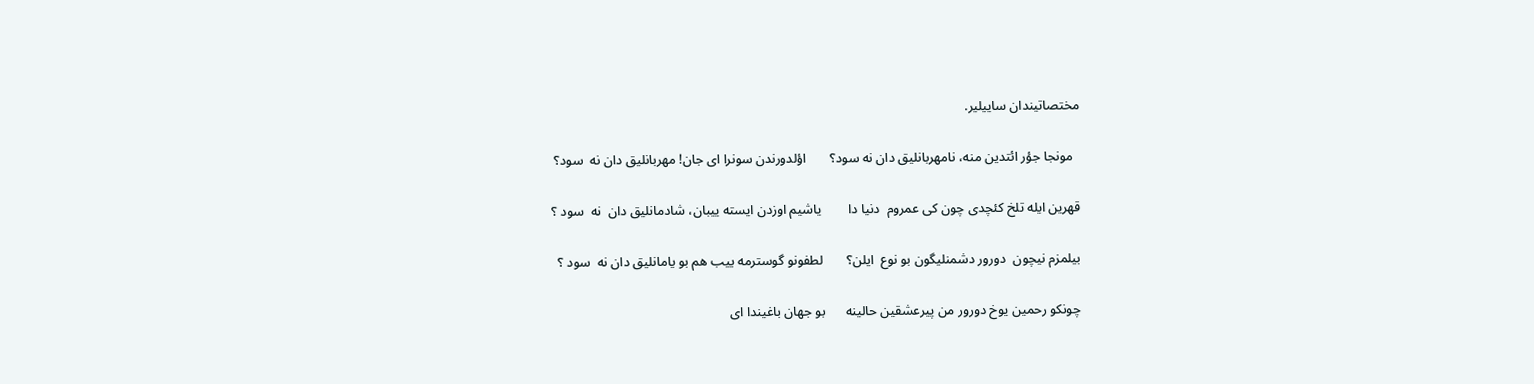مختصاتیندان ساییلیر.

  مونجا جؤر ائتدین منه، نامهربانلیق دان نه سود؟       اؤلدورندن سونرا ای جان! مهربانلیق دان نه  سود؟

قهرین ایله تلخ کئچدی چون کی عمروم  دنیا دا        یاشیم اوزدن ایسته ییبان، شادمانلیق دان  نه  سود ؟

بیلمزم نیچون  دورور دشمنلیگون بو نوع  ایلن؟       لطفونو گوسترمه ییب هم بو یامانلیق دان نه  سود ؟

چونکو رحمین یوخ دورور من پیرعشقین حالینه      بو جهان باغیندا ای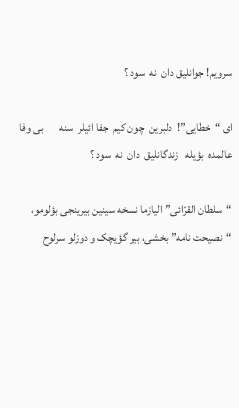سرویم! جوانلیق دان  نه  سود ؟

ای “خطایی”!  دلبرین  چون کیم  جفا ائیلر  سنه       بی وفا عالمده  بؤیله   زندگانلیق  دان  نه  سود ؟

“سلطان القرّائی” الیازما نسخه سینین بیرینجی بؤلومو، “نصیحت نامه” بخشی، بیر گؤیچک و دوزلو سرلوح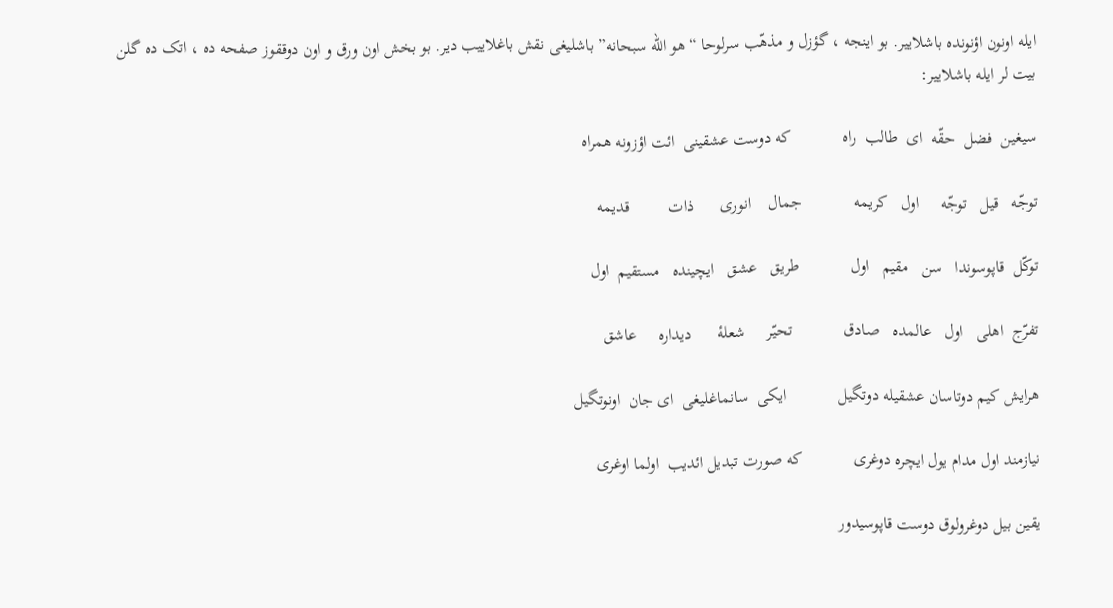ایله اونون اؤنونده باشلاییر. بو اینجه ، گؤزل و مذهّب سرلوحا “هو اللّه سبحانه” باشلیغی نقش باغلاییب دیر. بو بخش اون ورق و اون دوققوز صفحه ده ، اتک ده گلن بیت لر ایله باشلاییر:

سیغین  فضل  حقّه  ای  طالب  راه            که دوست عشقینی  ائت اؤزونه همراه

توجّه   قیل   توجّه     اول   کریمه            جمال    انوری      ذات         قدیمه

توکّل  قاپوسوندا   سن   مقیم   اول            طریق   عشق   ایچینده   مستقیم  اول

تفرّج  اهلی   اول   عالمده   صادق            تحیّر     شعلۀ      دیداره     عاشق

هرایش کیم دوتاسان عشقیله دوتگیل            ایکی  سانماغلیغی  ای جان  اونوتگیل

نیازمند اول مدام یول ایچره دوغری            که صورت تبدیل ائدیب  اولما اوغری

یقین بیل دوغرولوق دوست قاپوسیدور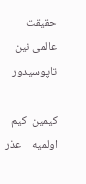حقیقت    عالمی نین      تاپوسیدور

کیمین  کیم    اولمیه    عذر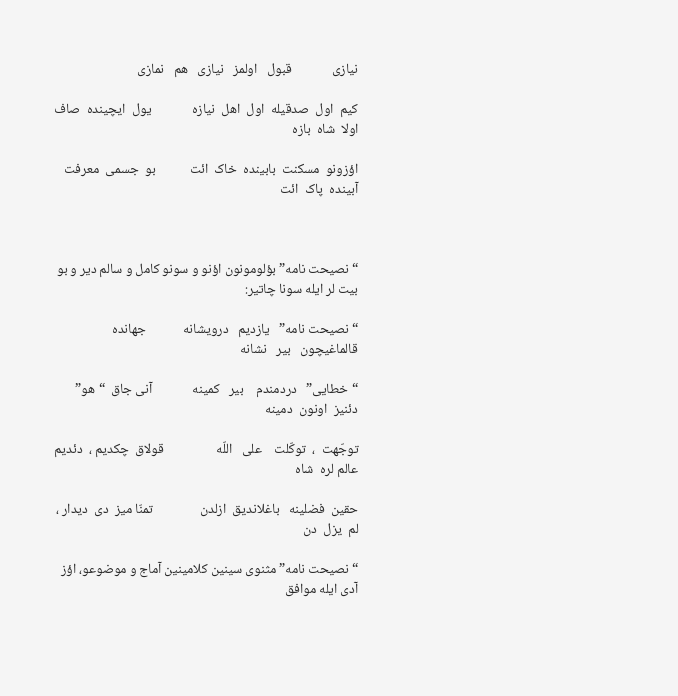نیازی             قبول   اولمز   نیازی   هم   نمازی

کیم  اول  صدقیله  اول  اهل  نیازه             یول  ایچینده  صاف  اولا  شاه  بازه

اؤزونو  مسکنت  بابینده  خاک  ائت           بو  جسمی  معرفت  آبینده  پاک  ائت



“نصیحت نامه” بؤلومونون اؤنو و سونو کامل و سالم دیر و بو بیت لر ایله سونا چاتیر:

“نصیحت نامه”   یازدیم   درویشانه            جهانده   قالماغیچون   بیر   نشانه

“خطایی”   دردمندم    بیر   کمینه             آنی جاق  “هو”  دئنیز  اونون  دمینه

توجّهت  ،  توکّلت    علی   اللّه                 قولاق  چکدیم ،  دئدیم  عالم لره  شاه

حقین  فضلینه   باغلاندیق  ازلدن               تمنّا میز  دی  دیدار ،  لم  یزل  دن

“نصیحت نامه” مثنوی سینین کلامینین آماج و موضوعو، اؤز آدی ایله موافق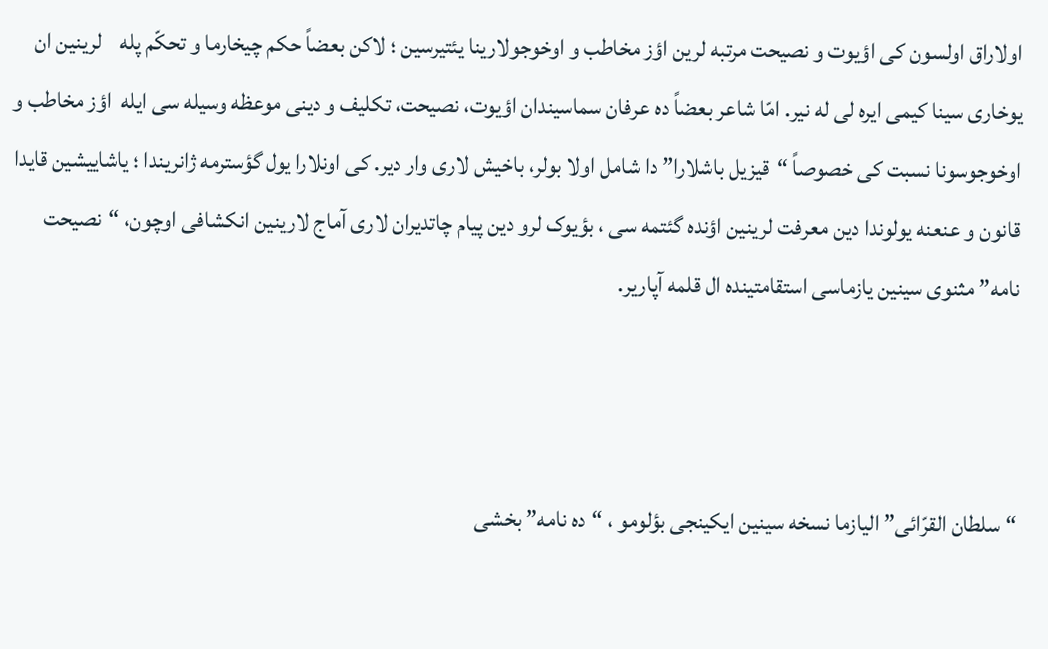اولاراق اولسون کی اؤیوت و نصیحت مرتبه لرین اؤز مخاطب و اوخوجولارینا یئتیرسین ؛ لاکن بعضاً حکم چیخارما و تحکّم پله    لرینین ان یوخاری سینا کیمی ایره لی له نیر. امّا شاعر بعضاً ده عرفان سماسیندان اؤیوت، نصیحت، تکلیف و دینی موعظه وسیله سی ایله  اؤز مخاطب و اوخوجوسونا نسبت کی خصوصاً “قیزیل باشلارا” دا شامل اولا بولر، باخیش لاری وار دیر. کی اونلارا یول گؤسترمه ژانریندا ؛ یاشاییشین قایدا قانون و عنعنه یولوندا دین معرفت لرینین اؤنده گئتمه سی ، بؤیوک لرو دین پیام چاتدیران لاری آماج لارینین انکشافی اوچون، “نصیحت نامه” مثنوی سینین یازماسی استقامتینده ال قلمه آپاریر.



“سلطان القرّائی” الیازما نسخه سینین ایکینجی بؤلومو ، “ده نامه” بخشی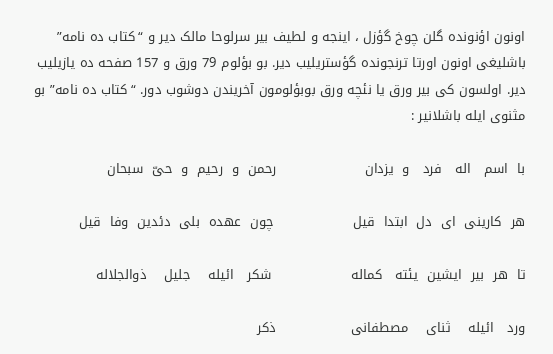اونون اؤنونده گلن چوخ گؤزل ، اینجه و لطیف بیر سرلوحا مالک دیر و “کتاب ده نامه” باشلیغی اونون اورتا ترنجونده گؤستریلیب دیر. بو بؤلوم 79 ورق و 157 صفحه ده یازیلیب دیر. اولسون کی بیر ورق یا نئچه ورق بوبؤلومون آخریندن دوشوب دور. “کتاب ده نامه” بو مثنوی ایله باشلانیر :

با  اسم   اله   فرد   و  یزدان                    رحمن  و  رحیم  و  حیّ  سبحان

هر  کارینی  ای  دل  ابتدا  قیل                  چون  عهده  بلی  دئدین  وفا  قیل

تا  هر  بیر  ایشین  یئته   کماله                  شکر   ائیله    جلیل    ذوالجلاله

ورد   ائیله    ثنای    مصطفانی                 ذکر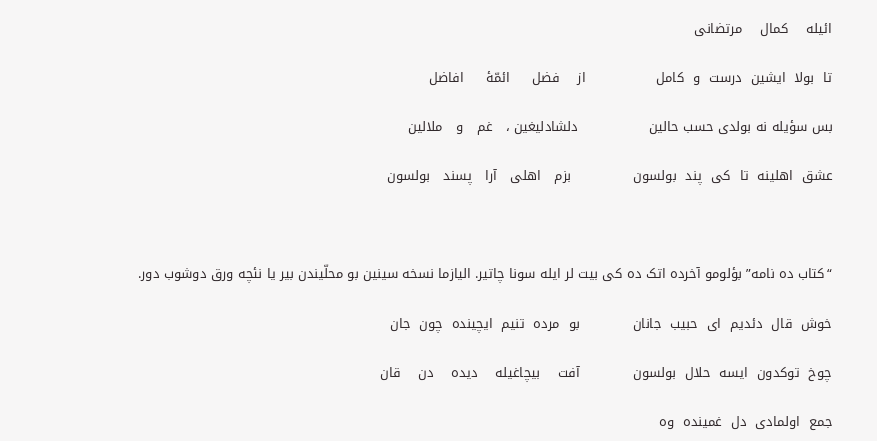ائیله    کمال    مرتضانی

تا  بولا  ایشین  درست  و  کامل                از    فضل     ائمّۀ     افاضل

بس سؤیله نه بولدی حسب حالین                دلشادلیغین ،   غم   و   ملالین

عشق  اهلینه  تا  کی  پند  بولسون              بزم   اهلی   آرا   پسند   بولسون



“کتاب ده نامه” بؤلومو آخرده اتک ده کی بیت لر ایله سونا چاتیر. الیازما نسخه سینین بو محلّیندن بیر یا نئچه ورق دوشوب دور.

خوش  قال  دئدیم  ای  حبیب  جانان            بو  مرده  تنیم  ایچینده  چون  جان

چوخ  توکدون  ایسه  حلال  بولسون            آفت    بیچاغیله    دیده    دن    قان

جمع  اولمادی  دل  غمینده  وه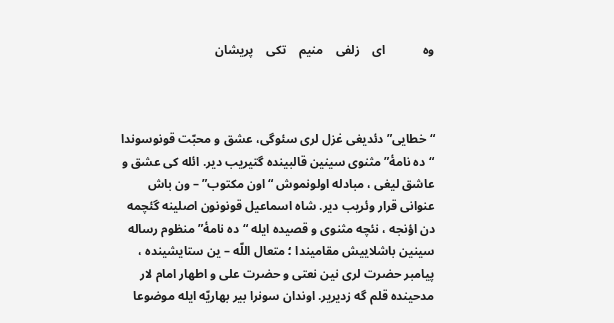وه            ای    زلفی    منیم    تکی    پریشان



“خطایی” دئدیغی غزل لری سئوگی، عشق و محبّت قونوسوندا   “ده نامۀ” مثنوی سینین قالبینده گتیریب دیر. ائله کی عشق و عاشق لیغی ، مبادله اولونموش “اون مکتوب” – ون باش عنوانی قرار وئریب دیر. شاه اسماعیل قونونون اصلینه گئچمه دن اؤنجه ، نئچه مثنوی و قصیده ایله “ده نامۀ” منظوم رساله سینین باشلاییش مقامیندا ؛ متعال اللّه – ین ستایشینده ، پیامبر حضرت لری نین نعتی و حضرت علی و اطهار امام لار مدحینده قلم گه زدیریر. اوندان سونرا بیر بهاریّه ایله موضوعا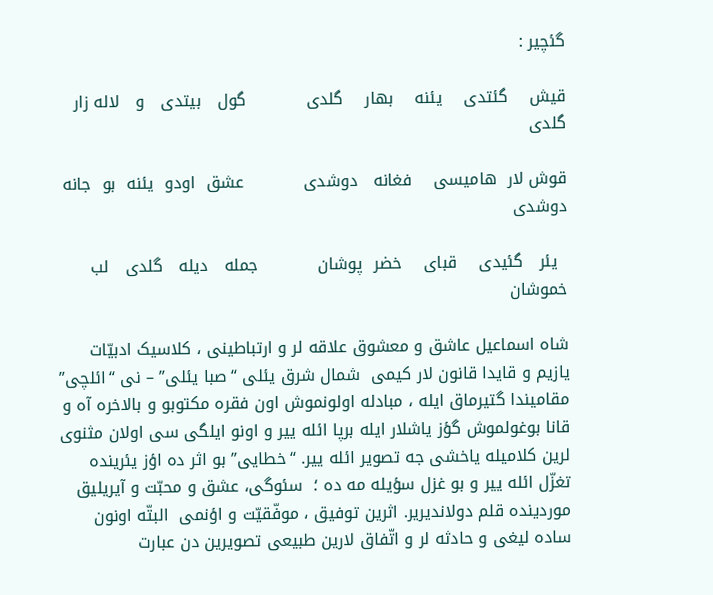گئچیر :

قیش    گئتدی    یئنه    بهار    گلدی           گول   بیتدی   و   لاله زار   گلدی

قوش لار  هامیسی    فغانه   دوشدی           عشق  اودو  یئنه  بو  جانه  دوشدی

  یئر   گئیدی    قبای    خضر  پوشان           جمله   دیله   گلدی   لب   خموشان

شاه اسماعیل عاشق و معشوق علاقه لر و ارتباطینی ، کلاسیک ادبیّات یازیم و قایدا قانون لار کیمی  شمال شرق یئلی “صبا یئلی” – نی “ائلچی” مقامیندا گتیرماق ایله ، مبادله اولونموش اون فقره مکتوبو و بالاخره آه و قانا بوغولموش گؤز یاشلار ایله برپا ائله ییر و اونو ایلگی سی اولان مثنوی لرین کلامیله یاخشی جه تصویر ائله ییر. “خطایی” بو اثر ده اؤز یئرینده تغزّل ائله ییر و بو غزل سؤیله مه ده ؛  سئوگی، عشق و محبّت و آیریلیق موردینده قلم دولاندیریر. اثرین توفیق ، موفّقیّت و اؤنمی  البتّه اونون ساده لیغی و حادثه لر و اتّفاق لارین طبیعی تصویرین دن عبارت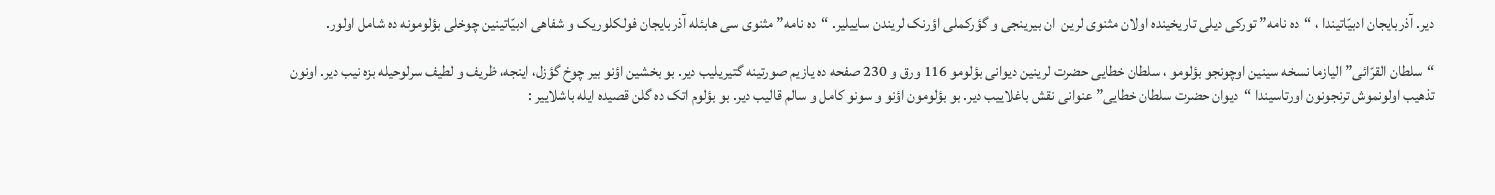دیر. آذربایجان ادبیّاتیندا ، “ده نامه” تورکی دیلی تاریخینده اولان مثنوی لرین  ان بیرینجی و گؤرکملی اؤرنک لریندن ساییلیر. “ده نامه” مثنوی سی هابئله آذربایجان فولکلوریک و شفاهی ادبیّاتینین چوخلی بؤلومونه ده شامل اولور.

“سلطان القرّائی” الیازما نسخه سینین اوچونجو بؤلومو ، سلطان خطایی حضرت لرینین دیوانی بؤلومو 116 ورق و 230 صفحه ده یازیم صورتینه گتیریلیب دیر. بو بخشین اؤنو بیر چوخ گؤزل، اینجه، ظریف و لطیف سرلوحیله بزه نیب دیر. اونون تذهیب اولونموش ترنجونون اورتاسیندا “دیوان حضرت سلطان خطایی” عنوانی نقش باغلاییب دیر. بو بؤلومون اؤنو و سونو کامل و سالم قالیب دیر. بو بؤلوم اتک ده گلن قصیده ایله باشلاییر :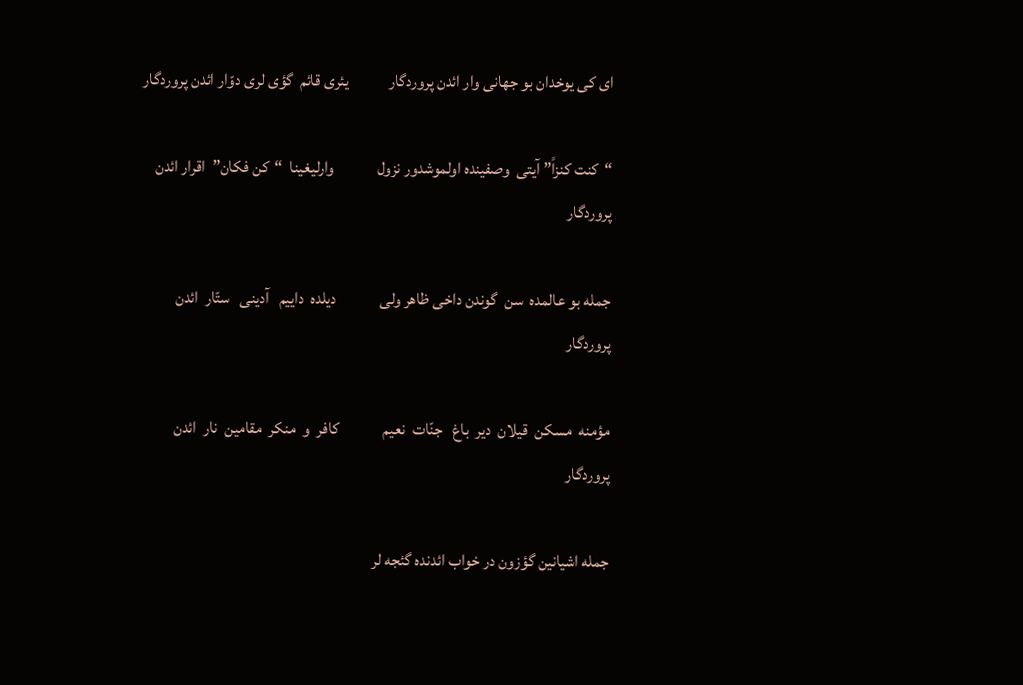ای کی یوخدان بو جهانی وار ائدن پروردگار            یئری قائم  گؤی لری دوّار ائدن پروردگار

“کنت کنزاً” آیتی  وصفینده اولموشدور نزول             وارلیغینا  “کن فکان”  اقرار ائدن پروردگار

جمله بو عالمده  سن  گوندن داخی ظاهر ولی             دیلده  داییم   آدینی   ستّار  ائدن   پروردگار

مؤمنه  مسکن  قیلان  دیر  باغ   جنّات  نعیم             کافر  و  منکر  مقامین  نار  ائدن  پروردگار

جمله اشیانین گؤزون در خواب ائدنده گئجه لر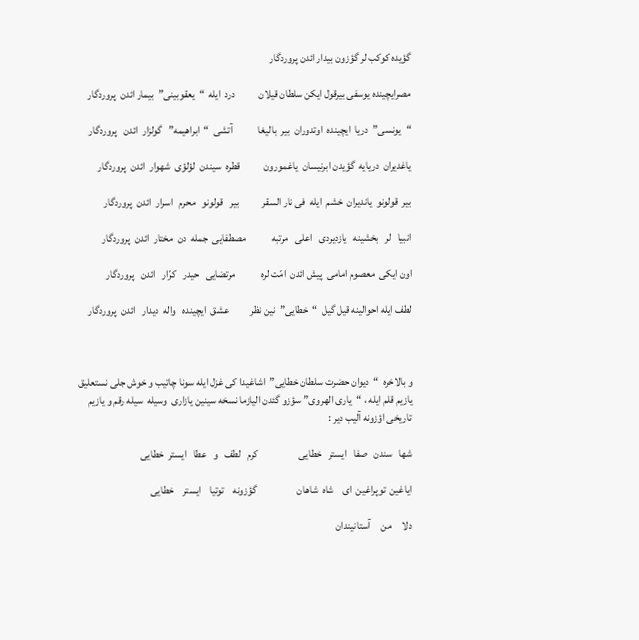گؤیده کوکب لر گؤزون بیدار ائدن پروردگار

مصرایچینده یوسفی بیرقول ایکن سلطان قیلان           درد  ایله  “یعقوبینی”  بیمار ائدن  پروردگار

“یونسی”  دریا  ایچینده  اوتدوران  بیر  بالیغا            آتشی  “ابراهیمه”   گولزار  ائدن   پروردگار

یاغدیران  دریایه  گؤیدن ابرنیسان  یاغمورون           قطره  سیندن  لؤلؤی  شهوار  ائدن  پروردگار

بیر  قولونو  یاندیران  خشم  ایله  فی نار السقر           بیر   قولونو   محرم   اسرار  ائدن  پروردگار

انبیا   لر   بخشینه   یازدیردی   اعلی   مرتبه            مصطفایی  جمله  دن  مختار  ائدن  پروردگار

اون ایکی  معصوم امامی  پیش ائدن  امّت لره            مرتضایی   حیدر   کرّار   ائدن   پروردگار

لطف ایله احوالینه قیل گیل  “خطایی”  نین نظر          عشق  ایچینده   واله  دیدار   ائدن  پروردگار



و بالاخره  “دیوان حضرت سلطان خطایی”  اشاغیدا کی غزل ایله سونا چاتیب و خوش جلی نستعلیق یازیم قلم ایله ، “یاری الهروی” سؤزو گئدن الیازما نسخه سینین یازاری  وسیله  سیله رقم و یازیم تاریخی اؤزونه آلیب دیر :

شها   سندن   صفا   ایستر   خطایی                   کرم   لطف   و   عطا   ایستر  خطایی

ایاغین  توپراغین  ای    شاه  شاهان                   گؤزونه    توتیا    ایستر    خطایی

دلا     من     آستانیندان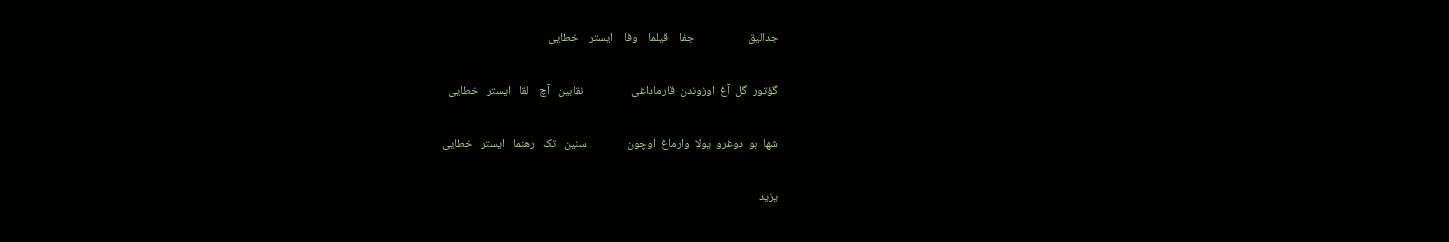جدالیق                    جفا    قیلما    وفا    ایستر    خطایی

گؤتور  گل  آغ  اوزوندن  قارماداغی                  نقابین   آچ    لقا   ایستر   خطایی

شها  بو  دوغرو  یولا  وارماغ  اوچون               سنین   تک   رهنما   ایستر   خطایی

یزید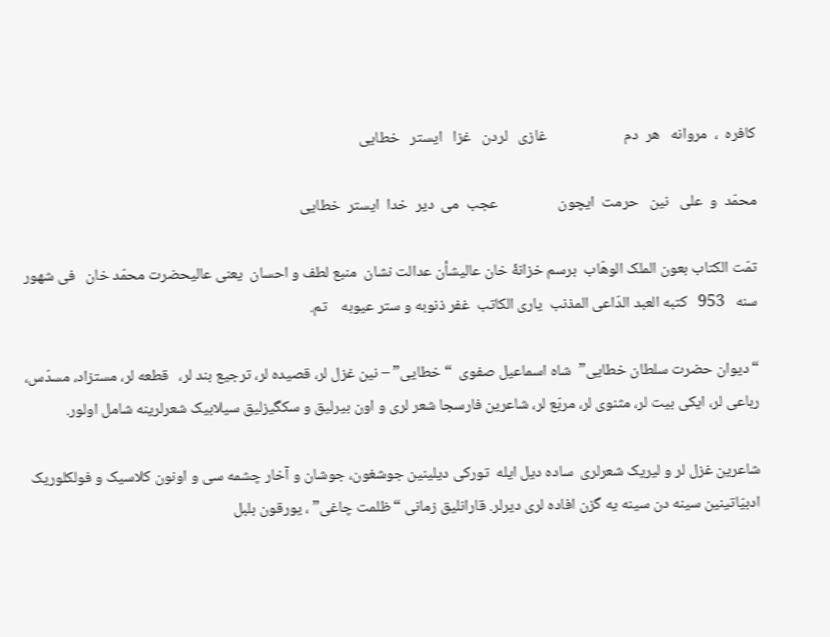کافره  ،  مروانه   هر  دم                      غازی   لردن   غزا   ایستر   خطایی

محمّد  و  علی   نین   حرمت  ایچون                 عجب  می  دیر  خدا  ایستر  خطایی

تمّت الکتاب بعون الملک الوهّاب  برسم خزانۀ خان عالیشأن عدالت نشان  منبع لطف و احسان  یعنی عالیحضرت محمّد خان   فی شهور سنه   953   کتبه العبد الدّاعی المذنب  یاری الکاتب  غفر ذنوبه و ستر عیوبه    تم.

“دیوان حضرت سلطان خطایی”  شاه اسماعیل صفوی  “خطایی” – نین غزل لر، قصیده لر، ترجیع بند لر،   قطعه لر، مستزاد، مسدّس، رباعی لر، ایکی بیت لر، مثنوی لر، مربّع لر، شاعرین فارسجا شعر لری و اون بیرلیق و سکگیزلیق سیلابیک شعرلرینه شامل اولور.

شاعرین غزل لر و لیریک شعرلری  ساده دیل ایله  تورکی دیلینین جوشغون، جوشان و آخار چشمه سی و اونون کلاسیک و فولکلوریک ادبیّاتینین سینه دن سینه یه گزن افاده لری دیرلر. قارانلیق زمانی “ظلمت چاغی” ، یورقون بلبل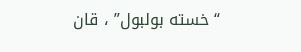“خسته بولبول” ، قان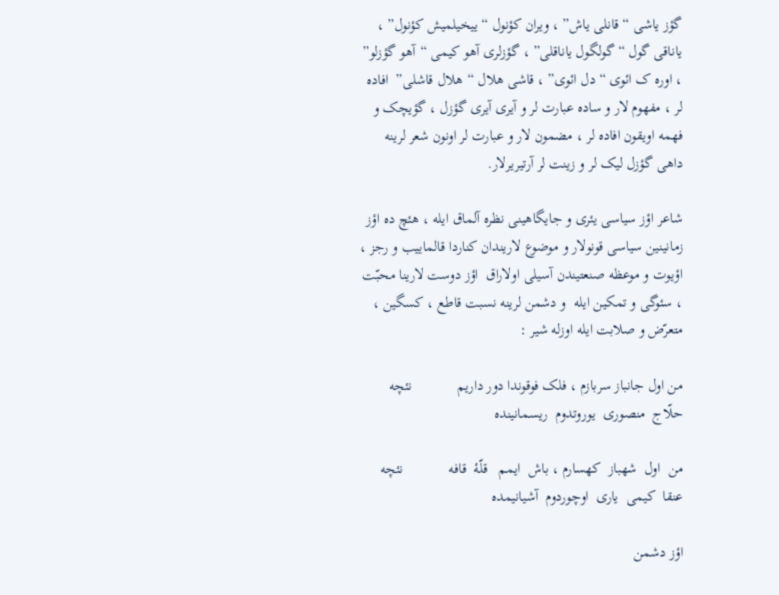گؤز یاشی “قانلی یاش” ، ویران کؤنول “ییخیلمیش کؤنول” ، یاناقی گول “گولگول یاناقلی” ، گؤزلری آهو کیمی “آهو گؤزلو” ، اوره ک ائوی “دل ائوی” ، قاشی هلال “هلال قاشلی”  افاده لر ، مفهوم لار و ساده عبارت لر و آیری آیری گؤزل ، گؤیچک و فهمه اویقون افاده لر ، مضمون لار و عبارت لر اونون شعر لرینه داهی گؤزل لیک لر و زینت لر آرتیریرلار.

شاعر اؤز سیاسی یئری و جایگاهینی نظره آلماق ایله ، هئچ ده اؤز زمانینین سیاسی قونولار و موضوع لاریندان کناردا قالماییب و رجز ، اؤیوت و موعظه صنعتیندن آسیلی اولاراق  اؤز دوست لارینا محبّت ، سئوگی و تمکین ایله  و دشمن لرینه نسبت قاطع ، کسگین ، متعرّض و صلابت ایله اوزله شیر :

من اول جانباز سربازم ، فلک فوقوندا دور داریم            نئچه  حلّاج  منصوری  یوروتدوم  ریسمانینده

من  اول  شهباز  کهسارم ، باش  ایمم   قلّۀ  قافه            نئچه  عنقا  کیمی  یاری  اوچوردوم  آشیانیمده

اؤز دشمن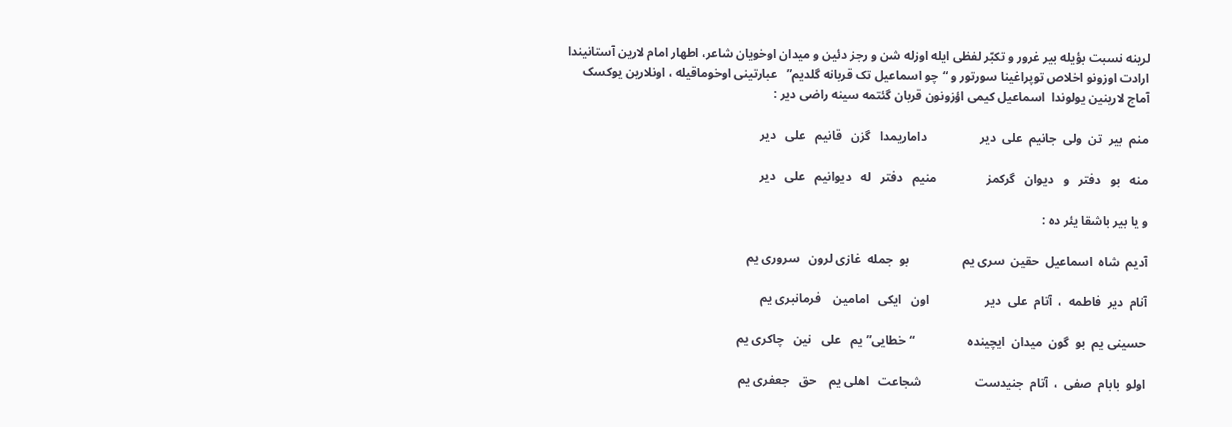لرینه نسبت بؤیله بیر غرور و تکبّر لفظی ایله اوزله شن و رجز دئین و میدان اوخویان شاعر، اطهار امام لارین آستانیندا ارادت اوزونو اخلاص توپراغینا سورتور و “چو اسماعیل تک قربانه گلدیم”   عبارتینی اوخوماقیله ، اونلارین یوکسک آماج لارینین یولوندا  اسماعیل کیمی اؤزونون قربان گئتمه سینه راضی دیر :

منم  بیر  تن  ولی  جانیم  علی  دیر                 داماریمدا   گزن   قانیم   علی   دیر

منه   بو   دفتر   و   دیوان   گرکمز                منیم   دفتر   له   دیوانیم   علی   دیر

و یا بیر باشقا یئر ده :

آدیم  شاه  اسماعیل  حقین  سری یم                 بو  جمله  غازی لرون   سروری یم

آنام  دیر  فاطمه  ،  آتام  علی  دیر                  اون   ایکی   امامین    فرمانبری یم

حسینی یم  بو  گون  میدان  ایچینده                 “خطایی” یم   علی   نین   چاکری یم

اولو  بابام  صفی  ،  آتام  جنیدست                 شجاعت   اهلی یم    حق   جعفری یم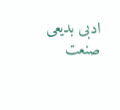ادبی بدیعی صنعت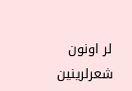لر اونون شعرلرینین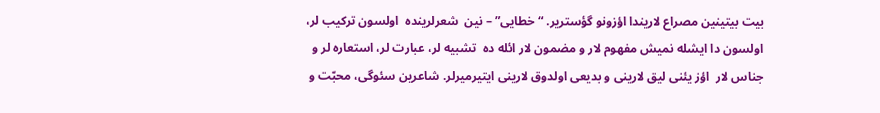بیت بیتینین مصراع لاریندا اؤزونو گؤستریر. “خطایی” – نین  شعرلرینده  اولسون ترکیب لر، اولسون دا ایشله نمیش مفهوم لار و مضمون لار ائله ده  تشبیه لر، عبارت لر، استعاره لر و جناس لار  اؤز یئنی لیق لارینی و بدیعی اولدوق لارینی ایتیرمیرلر. شاعرین سئوگی، محبّت و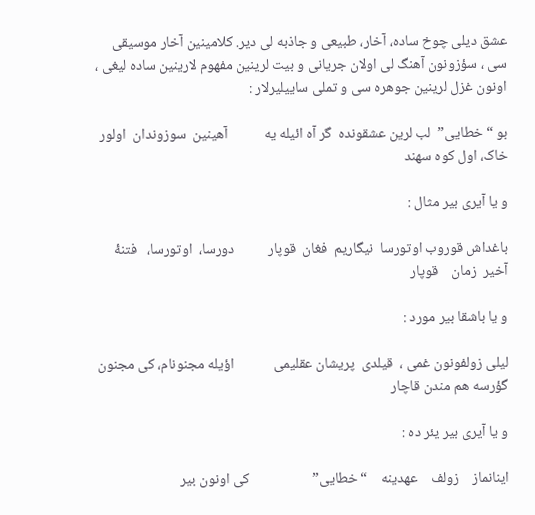عشق دیلی چوخ ساده، آخار، طبیعی و جاذبه لی دیر. کلامینین آخار موسیقی سی ، سؤزونون آهنگ لی اولان جریانی و بیت لرینین مفهوم لارینین ساده لیغی ، اونون غزل لرینین جوهره سی و تملی ساییلیرلار :

بو “خطایی”  لب لرین عشقونده  گر آه ائیله یه           آهینین  سوزوندان  اولور خاک، اول کوه سهند

و یا آیری بیر مثال :

باغداش قوروب اوتورسا  نیگاریم  فغان  قوپار          دورسا،  اوتورسا،   فتنۀ  آخیر  زمان    قوپار

و یا باشقا بیر مورد :

لیلی زولفونون غمی ،  قیلدی  پریشان عقلیمی            اؤیله مجنونام، کی مجنون گؤرسه هم مندن قاچار

و یا آیری بیر یئر ده :

اینانماز    زولف    عهدینه    “خطایی”                   کی اونون بیر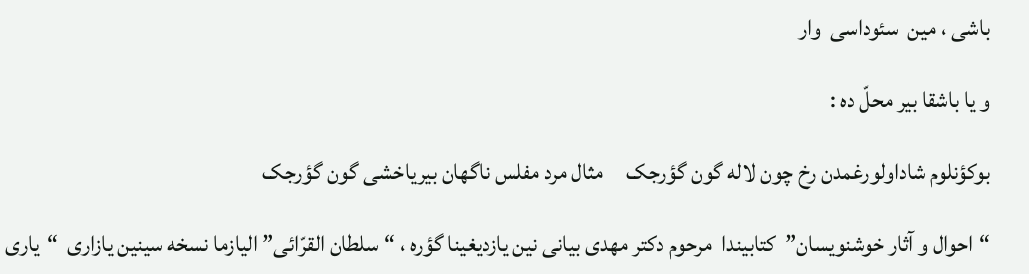باشی ، مین  سئوداسی  وار

و یا باشقا بیر محلّ ده :

بوکؤنلوم شاداولورغمدن رخ چون لاله گون گؤرجک     مثال مرد مفلس ناگهان بیریاخشی گون گؤرجک

“احوال و آثار خوشنویسان”  کتابیندا  مرحوم دکتر مهدی بیانی نین یازدیغینا گؤره ، “سلطان القرّائی” الیازما نسخه سینین یازاری  “یاری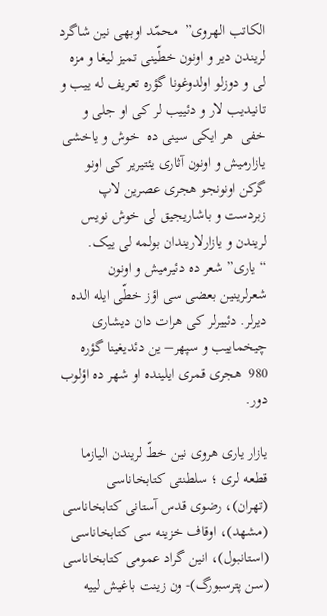الکاتب الهروی”  محمّد اوبهی نین شاگرد لریندن دیر و اونون خطّینی تمیز لیغا و مزه لی و دوزلو اولدوغونا گؤره تعریف له ییب و تانیدیب لار و دئییب لر کی او جلی و خفی  هر ایکی سینی ده  خوش و یاخشی یازارمیش و اونون آثاری یئتیریر کی اونو گرکن اونونجو هجری عصرین لاپ زبردست و باشاریجیق لی خوش نویس لریندن و یازارلاریندان بولمه لی ییک. “یاری” شعر ده دئیرمیش و اونون شعرلرینین بعضی سی اؤز خطّی ایله الده دیرلر. دئییرلر کی هرات دان دیشاری چیخماییب و سپهر– ین دئدیغینا گؤره  980  هجری قمری ایلینده او شهر ده اؤلوب دور.

یازار یاری هروی نین خطّ لریندن الیازما قطعه لری ؛ سلطنتی کتابخاناسی (تهران)، رضوی قدس آستانی کتابخاناسی (مشهد)، اوقاف خزینه سی کتابخاناسی (استانبول)، انین گراد عمومی کتابخاناسی (سن پترسبورگ)- ون زینت باغیش لییه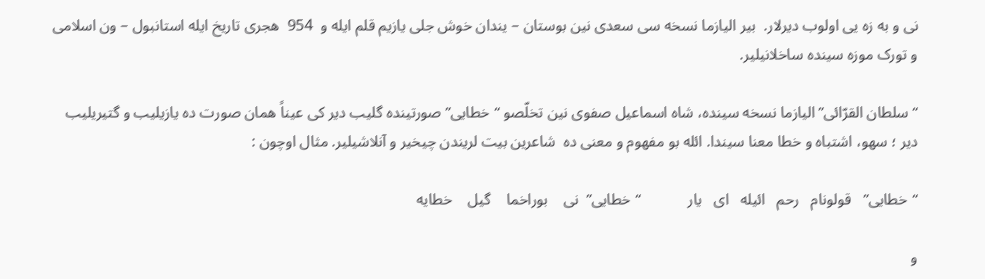نی و به زه یی اولوب دیرلار.  بیر الیازما نسخه سی سعدی نین بوستان – یندان خوش جلی یازیم قلم ایله و  954  هجری تاریخ ایله استانبول – ون اسلامی و تورک موزه سینده ساخلانیلیر.

“سلطان القرّائی” الیازما نسخه سینده، شاه اسماعیل صفوی نین تخلّصو “خطایی” صورتینده گلیب دیر کی عیناً همان صورت ده یازیلیب و گتیریلیب دیر ؛ سهو، اشتباه و خطا معنا سیندا. ائله بو مفهوم و معنی ده  شاعرین بیت لریندن چیخیر و آنلاشیلیر. مثال اوچون :

“خطایی”   قولونام   رحم   ائیله   ای   یار            “خطایی”  نی    بوراخما    گیل    خطایه

و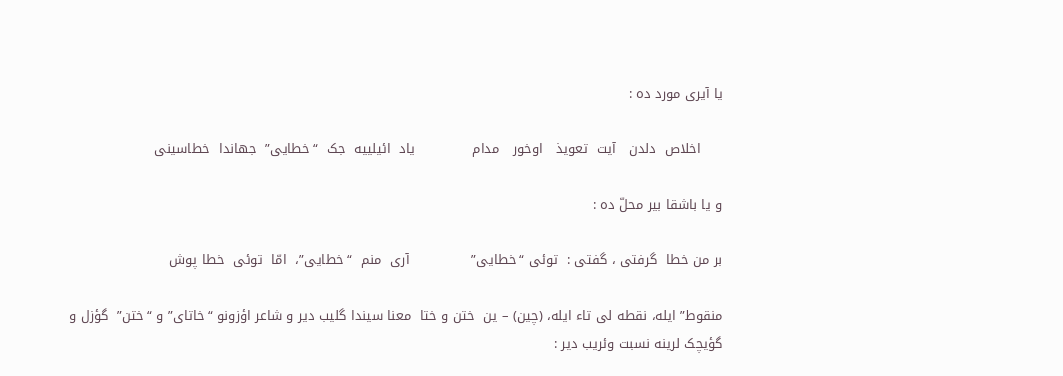یا آیری مورد ده :

     اخلاص  دلدن   آیت  تعویذ   اوخور   مدام             یاد  ائیلییه  جک  “خطایی”  جهاندا  خطاسینی

و یا باشقا بیر محلّ ده :

بر من خطا  گرفتی ، گفتی :  توئی “خطایی”              آری  منم  “خطایی”،  امّا  توئی  خطا پوش

منقوط” ایله، نقطه لی تاء ایله، (چین) – ین  ختن و ختا  معنا سیندا گلیب دیر و شاعر اؤزونو “خاتای” و “ختن”  گؤزل و گؤیچک لرینه نسبت وئریب دیر :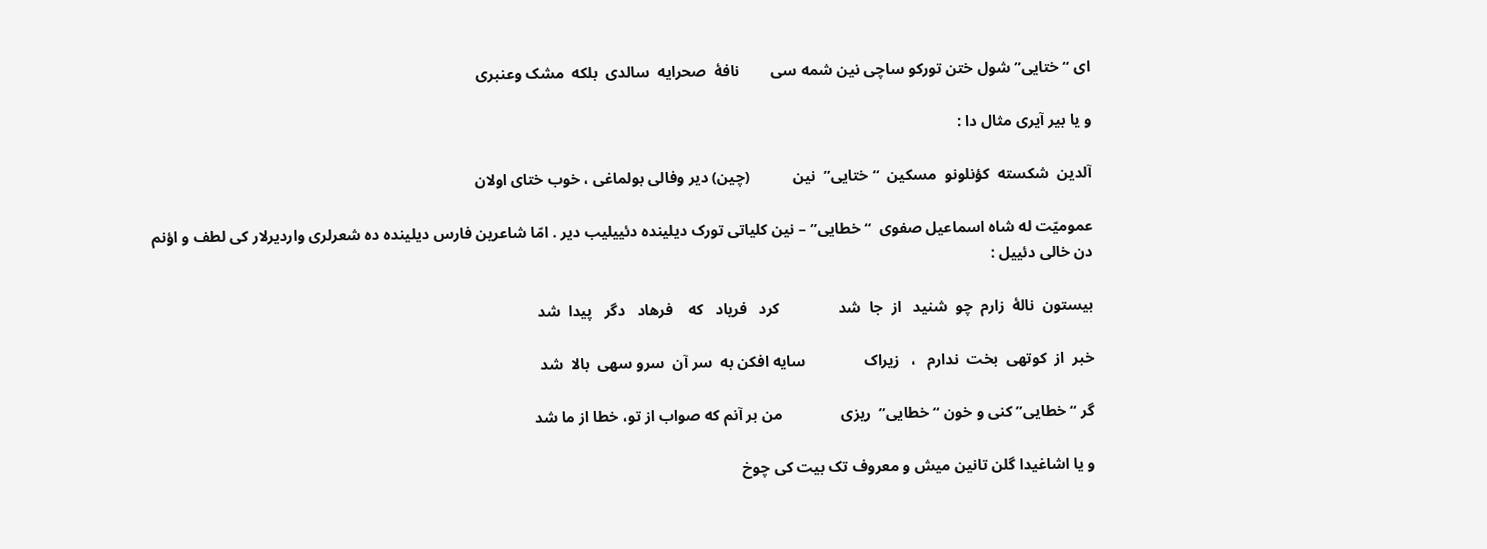ای “ختایی” شول ختن تورکو ساچی نین شمه سی        نافۀ  صحرایه  سالدی  بلکه  مشک وعنبری

و یا بیر آیری مثال دا :

آلدین  شکسته  کؤنلونو  مسکین  “ختایی”  نین           (چین) دیر وفالی بولماغی ، خوب ختای اولان

عمومیّت له شاه اسماعیل صفوی  “خطایی” – نین کلیاتی تورک دیلینده دئییلیب دیر . امّا شاعرین فارس دیلینده ده شعرلری واردیرلار کی لطف و اؤنم دن خالی دئییل :

بیستون  نالۀ  زارم  چو  شنید   از  جا  شد               کرد   فریاد   که    فرهاد   دگر   پیدا  شد

خبر  از  کوتهی  بخت  ندارم   ،   زیراک               سایه افکن به  سر آن  سرو سهی  بالا  شد

گر “خطایی” کنی و خون “خطایی”  ریزی               من بر آنم که صواب از تو، خطا از ما شد

و یا اشاغیدا گلن تانین میش و معروف تک بیت کی چوخ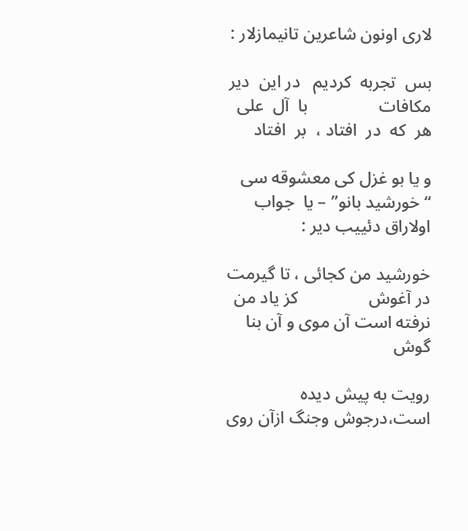لاری اونون شاعرین تانیمازلار :

بس  تجربه  کردیم   در این  دیر  مکافات                با  آل  علی  هر  که  در  افتاد ،  بر  افتاد

و یا بو غزل کی معشوقه سی  “خورشید بانو” – یا  جواب اولاراق دئییب دیر :

خورشید من کجائی ، تا گیرمت در آغوش                کز یاد من نرفته است آن موی و آن بنا گوش

رویت به پیش دیده است،درجوش وجنگ ازآن روی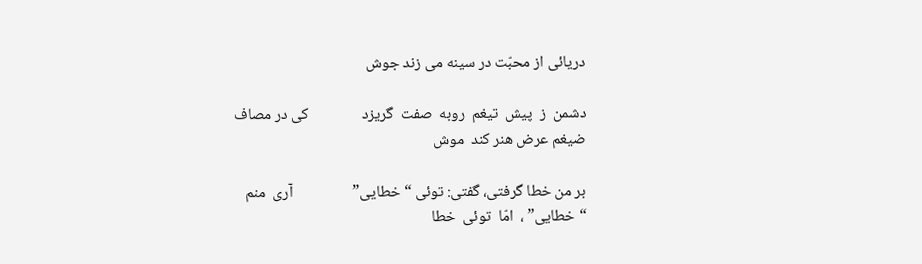دریائی از محبّت در سینه می زند جوش

دشمن  ز  پیش  تیغم  روبه  صفت  گریزد               کی در مصاف ضیغم عرض هنر کند  موش

بر من خطا گرفتی، گفتی: توئی “خطایی”                 آری  منم  “خطایی” ،  امّا  توئی  خطا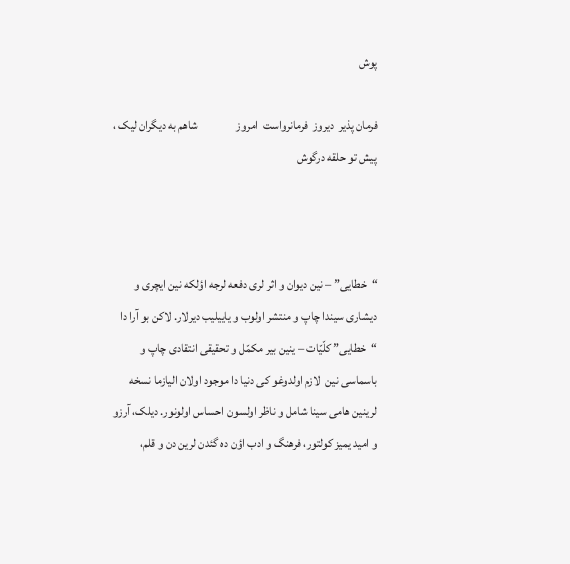پوش

فرمان پذیر  دیروز  فرمانرواست  امروز                شاهم به دیگران لیک ،  پیش تو حلقه درگوش



“خطایی” – نین دیوان و اثر لری دفعه لرجه اؤلکه نین ایچری و دیشاری سیندا چاپ و منتشر اولوب و یاییلیب دیرلار. لاکن بو آرا دا  “خطایی” کلّیّات – ینین بیر مکمّل و تحقیقی انتقادی چاپ و باسماسی نین  لازم اولدوغو کی دنیا دا موجود اولان الیازما نسخه لرینین هامی سینا شامل و ناظر اولسون احساس اولونور. دیلک، آرزو و امید یمیز کولتور، فرهنگ و ادب اؤن ده گئدن لرین دن و قلم،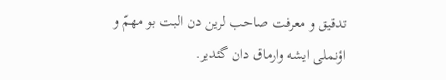تدقیق و معرفت صاحب لرین دن البت بو مهمّ و اؤنملی ایشه وارماق دان گئدیر.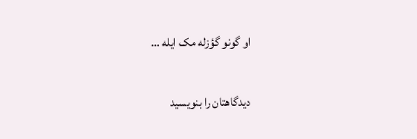او گونو گؤزله مک ایله …

دیدگاهتان را بنویسید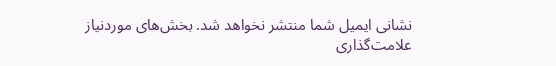نشانی ایمیل شما منتشر نخواهد شد. بخش‌های موردنیاز علامت‌گذاری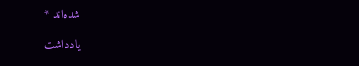شده‌اند *

یادداشت